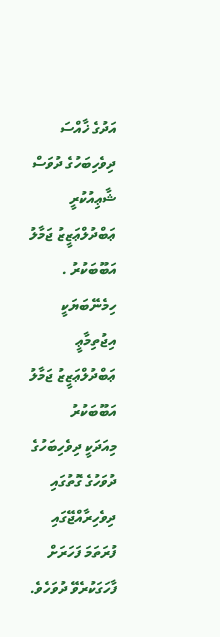އަދުގެ ޚާއްސަ
ދިވެހިބަހުގެ ދުވަސް
ޝާޢިއުކުރީ ޢަބްދުލްޢަޒީޒު ޖަމާލު އަބޫބަކުރު . ހިމެނޭބަޔަކީ އިޖުތިމާޢީ
ޢަބްދުލްޢަޒީޒު ޖަމާލު އަބޫބަކުރު
މިއަދަކީ ދިވެހިބަހުގެ ދުވަހުގެ ގޮތުގައި ދިވެހިރާއްޖޭގައި ފުރަތަމަ ފަހަރަށް ފާހަގަކުރެވޭ ދުވަހެވެ.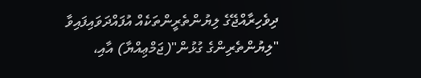ދިވެހިރާއްޖޭގެ ލިޔުންތެރީންތަކެއް އުފައްދަވައިފައިވާ "ލިޔުންތެރިންގެ ގުޅުން"(ޖަމްޢިއްޔާ) އާއި،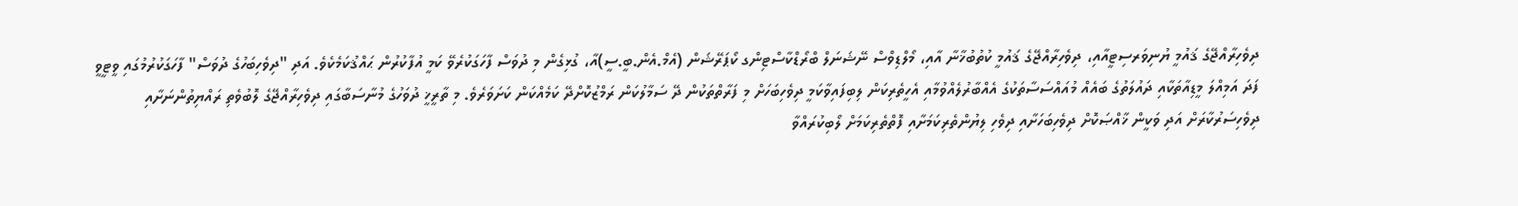ދިވެހިރާއްޖޭގެ ޤައުމީ ޔުނިވަރސިޓީއާއި، ދިވެހިރާއްޖޭގެ ޤައުމީ ކުތުބުޚާނާ އާއި، މޯލްޑިވްސް ނޭޝަނަލް ބްރޯޑްކާސްޓިންގ ކޯޕަރޭޝަން (އެމް.އެން.ބީ.ސީ)އާ، ގުޅިގެން މި ދުވަސް ފާހަގަކުރެވޭ ކަމީ އުފާކުރުން ޙައްޤުކަމެކެވެ. އަދި "ދިވެހިބަހުގެ ދުވަސް" ފާހަގަކުރުމުގައި ވީޓީވީ ފަދަ އަމިއްލަ މީޑިއާތަކާއި ދައުލަތުގެ ބައެއް މުއައްސަސާތަކުގެ އެއްބާރުލެއްވުމާއި އެހީތެރިކަން ލިބިފައިވާކަމީ ދިވެހިބަހަށް މި ފަރާތްތަކުން ދޭ ސަމާލުކަން ރަމްޒުކޮށްދޭ ކަމެއްކަން ކަށަވަރެވެ. މި ތާރީޚީ ދުވަހުގެ މުނާސަބާގައި ދިވެހިރާއްޖޭގެ ލޮބުވެތި ރައްޔިތުންނަށާއި ދިވެހިސަރުކާރަށް އަދި ވަކީން ޚާއްޞަކޮށް ދިވެހިބަހަށާއި ދިވެހި ލިޔުންތެރިކަމަށާއި ފޮތްތެރިކަމަށް ލޯބިކުރައްވާ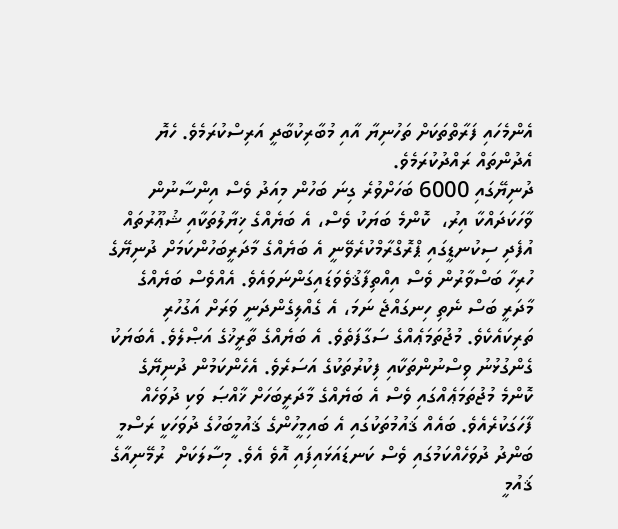އެންމެހައި ފަރާތްތަކަށް ތަހުނިޔާ އާއި މުބާރިކުބާދީ އަރިސްކުރަމެވެ. ހެޔޮ އެދުންތައް ރައްދުކުރަމެވެ.
ދުނިޔޭގައި 6000 ބަހަށްވުރެ ގިނަ ބަހުން މިއަދު ވެސް އިންސާނުން ވާހަކަދައްކާ އިރު،  ކޮންމެ ބަޔަކު ވެސް، އެ ބަޔެއްގެ ޚިޔާލުތަކާއި ޝުޢޫރުތައް އުފެދި ސިކުނޑީގައި ޕްރޮގްރާމްކުރެވޭނީ އެ ބަޔެއްގެ މާދަރީބަހުންކަމަށް ދުނިޔޭގެ ހުރިހާ ބަސްވާރުން ވެސް އިއްތިފާޤުވެވަޑައިގަންނަވައެވެ. އެއްވެސް ބަޔެއްގެ މާދަރީ ބަސް ނެތި ހިނގައްޖެ ނަމަ، އެ ގެއްލިގެންދަނީ ވަރަށް އަގުހުރި ތަރިކައެކެވެ. މުޖުތަމަޢެއްގެ ސަގާފަތެވެ. އެ ބަޔެއްގެ ތާރީޚުގެ އަޞްލެވެ. އެބަޔަކު ގެންގުޅުނު ވިސްނުންތަކާއި ފިކުރުތަކުގެ އަސަރެވެ. އެހެންކަމުން ދުނިޔޭގެ ކޮންމެ މުޖުތަމަޢެއްގައި ވެސް އެ ބަޔެއްގެ މާދަރީބަހަށް ޚާއްޞަ ވަކި ދުވަހެއް ފާހަގަކުރެއެވެ. ބައެއް ޤައުމުތަކުގައި އެ ބައިމީހުންގެ ޤައުމީބަހުގެ ދުވަހަކީ ރަސްމީ ބަންދު ދުވަހެއްކަމުގައި ވެސް ކަނޑައަޅައިފައި އޮވެ އެވެ. މިސާލަކަށް  ރުމޭނިއާގެ ޤައުމީ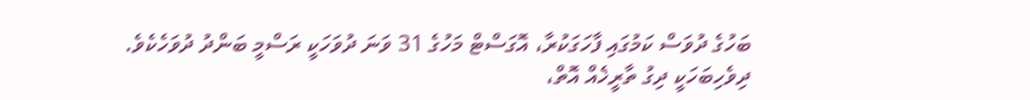ބަހުގެ ދުވަސް ކަމުގައި ފާހަގަކުރާ، އޮގަސްޓް މަހުގެ 31 ވަނަ ދުވަހަކީ ރަސްމީ ބަންދު ދުވަހެކެވެ.
ދިވެހިބަހަކީ ދިގު ތާރީޚެއް އޮތް،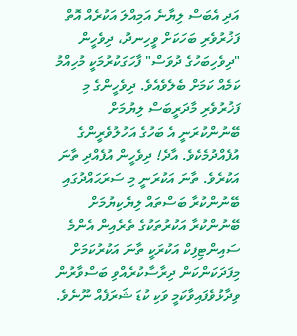އަދި އެބަސް ލިޔާނެ އަމިއްލަ އަކުރެއް އޮތް ފަޚުރުވެރި ބަހަކަށް ވީހިނދު، ދިވެހީން "ދިވެހިބަހުގެ ދުވަސް" ފާހަގަކުރުމަކީ މުހިއްމު ކަމެއް ކަމަށް ބެލެވެއެވެ. ދިވެހީންގެ މި ފަޚުރުވެރި މާދަރީބަސް ލިޔުމަށް ބޭނުންކުރަނީ އެ ބަހުގެ އަހުލުވެރީންގެ އުފެއްދުމެކެވެ. އާދެ! ދިވެހީން އުފެއްދި ތާނަ އަކުރެވެ. ތާނަ އަކުރަނީ މި ސަރަޙައްދުގައި ބޭނުންކުރާ ބަސްތައް ލިޔެކިޔުމަށް ބޭނުންކުރާ އަކުރުތަކުގެ ތެރެއިން އެންމެ ސައިންޓިފިކް އަކުރަކީ ތާނަ އަކުރުކަމަށް މިފަދަކަންކަން ދިރާސާކުރެއްވި ބަސްވާރުން ވިދާޅުވެފައިވާކަމީ ވަކި ކުޑަ ޝަރަފެއް ނޫނެވެ.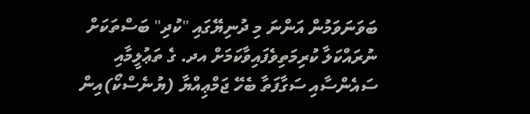ބަވަނަވަމުން އަންނަ މި ދުނިޔޭގައި "ކުދި" ބަސްތަކަށް ނުރައްކަލާ ކުރިމަތިވެފައިވާކަމަށް އދ. ގެ ތަޢުލީމާއި ސައެންސާއި ސަގާފަތާ ބެހޭ ޖަމްޢިއްޔާ (ޔުނެސްކޯ)އިން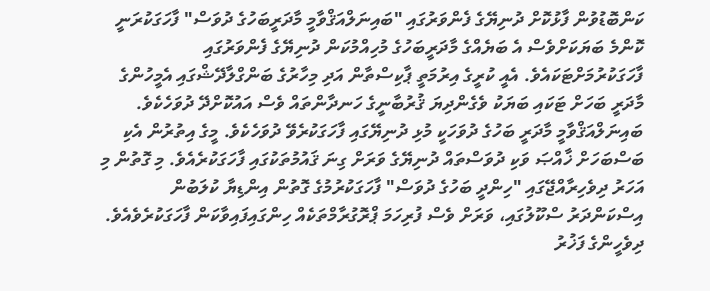ކަންބޮޑުވުން ފާޅުކޮށް ދުނިޔޭގެ ފެންވަރުގައި "ބައިނަލްއަޤްވާމީ މާދަރީބަހުގެ ދުވަސް" ފާހަގަކުރަނީ ކޮންމެ ބަޔަކަށްވެސް އެ ބަޔެއްގެ މާދަރީބަހުގެ މުހިއްމުކަން ދުނިޔޭގެ ފެންވަރުގައި ފާހަގަކުރުމަށްޓަކައެވެ. އެއީ ކުރީގެ އިރުމަތީ ޕާކިސްތާން އަދި މިހާރުގެ ބަންގްލާދޭޝްގައި އެމީހުންގެ މާދަރީ ބަހަށް ޓަކައި ބަޔަކު ވެގެންދިޔަ ޤުރުބާނީގެ ހަނދާންތައް ވެސް އައުކޮށްދޭ ދުވަހެކެވެ.
ބައިނަލްއަޤްވާމީ މާދަރީ ބަހުގެ ދުވަހަކީ މުޅި ދުނިޔޭގައި ފާހަގަކުރެވޭ ދުވަހެކެވެ. މީގެ އިތުރުން އެކި ބަސްބަހަށް ޚާއްޞަ ވަކި ދުވަސްތައް ދުނިޔޭގެ ވަރަށް ގިނަ ޤައުމުތަކުގައި ފާހަގަކުރެއެވެ. މި ގޮތުން މި އަހަރު ދިވެހިރާއްޖޭގައި "ހިންދީ ބަހުގެ ދުވަސް" ފާހަގަކުރުމުގެ ގޮތުން އިންޑިޔާ ކުލަބުން އިސްކަންދަރު ސްކޫލުގައި، ވަރަށް ވެސް ފުރިހަމަ ޕްރޮގުރާމްތަކެއް ހިންގައިފައިވާކަން ފާހަގަކުރެވެއެވެ.
ދިވެހީންގެ ފަޚުރު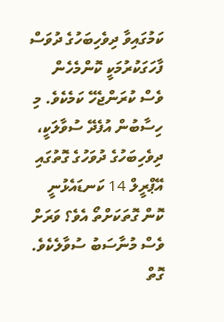ކަމުގައިވާ ދިވެހިބަހުގެ ދުވަސް ފާހަގަކުރުމަކީ ކޮންމެހެން ވެސް ކުރަންޖެހޭ ކަމެކެވެ. މި ހިސާބުން އުފެދޭ ސުވާލަކީ، ދިވެހިބަހުގެ ދުވަހުގެ ގޮތުގައި އޭޕްރީލް 14 ކަނޑައެޅުނީ ކޮން ގޮތަކަށްތޯ އެވެ؟ ވަރަށް ވެސް މުނާސަބު ސުވާލެކެވެ.
ގޮތް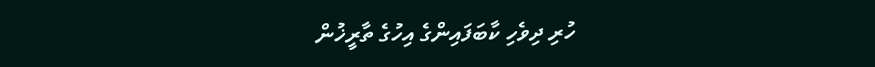ހުރި ދިވެހި ކާބަފައިންގެ އިހުގެ ތާރީޚުން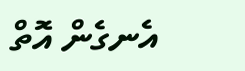އެނގެން އޮތް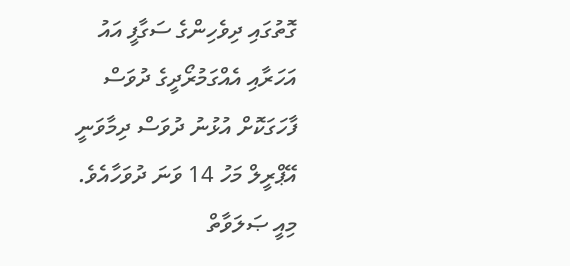ގޮތުގައި ދިވެހިންގެ ސަގާފީ އައު އަހަރާއި އެއްގަމުރޯދީގެ ދުވަސް ފާހަގަކޮށް އުޅުނު ދުވަސް ދިމާވަނީ އޭޕްރީލް މަހު 14 ވަނަ ދުވަހާއެވެ. މިއީ ޞަލަވާތް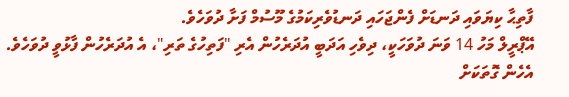ފާތިޙާ ކިޔަވައި ދަނޑަށް ފެންޖަހައި ދަނޑުވެރިކަމުގެ މޫސުމް ފަށާ ދުވަހެވެ.
އޭޕްރީލް މަހު 14 ވަނަ ދުވަހަކީ، ދިވެހި އަދަބީ އުދަރެހުން އެރި "ފަތިހުގެ ތަރި"، އެ އުދަރެހުން ފާޅުވީ ދުވަހެވެ. އެހެން ގޮތަކަށް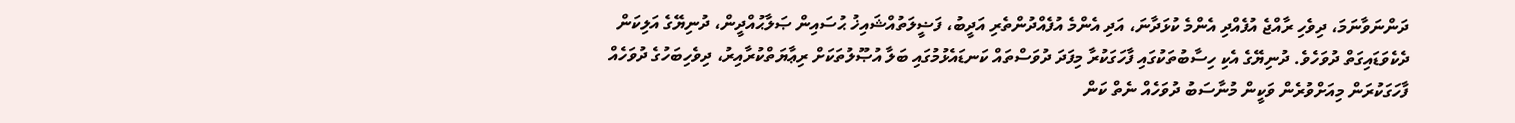ދަންނަވާނަމަ، ދިވެހި ރާއްޖެ އުފެއްދި އެންމެ ކުޅަދާނަ، އަދި އެންމެ އުފެއްދުންތެރި އަދީބު، ފަޟީލަތުއްޝައިޚު ޙުސައިން ޞަލާޙުއްދީން، ދުނިޔޭގެ އަލިކަން ދެކެވަޑައިގަތް ދުވަހެވެ. ދުނިޔޭގެ އެކި ހިސާބުތަކުގައި ފާހަގަކުރާ މިފަދަ ދުވަސްތައް ކަނޑައެޅުމުގައި ބަލާ އުޞޫލުތަކަށް ރިޢާޔަތްކުރާއިރު، ދިވެހިބަހުގެ ދުވަހެއް ފާހަގަކުރަން މިއަށްވުރެން ވަކީން މުނާސަބު ދުވަހެއް ނެތް ކަން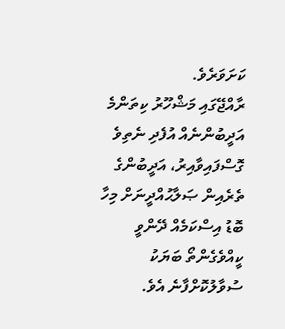ކަށަވަރެވެ.
ރާއްޖޭގައި މަޝްހޫރު ކިތަންމެ އަދީބުންނެއް އުފެދި ނެތިވެ ގޮސްފައިވާއިރު، އަދީބުންގެ ތެރެއިން ޞަލާޙުއްދީނަށް މިހާ ބޮޑު އިސްކަމެއް ދޭންވީ ކީއްވެގެންތޯ ބަޔަކު ސުވާލުކޮށްފާނެ އެވެ.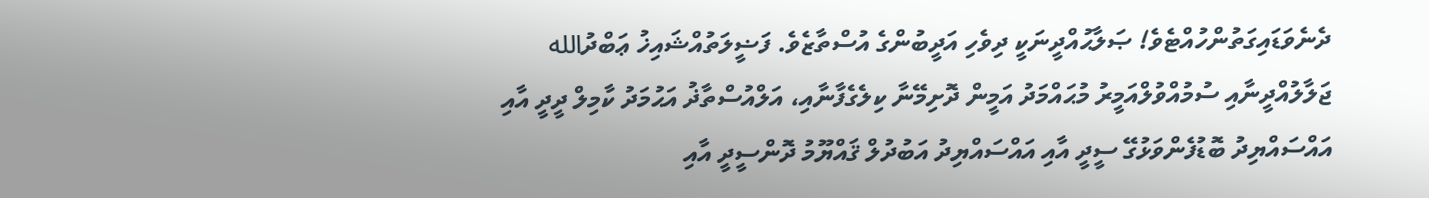ދެނެވަޑައިގަތުންހުއްޓެވެ! ޞަލާޙުއްދީނަކީ ދިވެހި އަދީބުންގެ އުސްތާޒެވެ. ފަޟީލަތުއްޝައިޚު ޢަބްދުالله ޖަލާލުއްދީނާއި ސުމުއްވުލްއަމީރު މުޙައްމަދު އަމީން ދޮށިމޭނާ ކިލެގެފާނާއި، އަލްއުސްތާޛު އަޙުމަދު ކާމިލް ދީދީ އާއި އައްސައްޔިދު ބޮޑުފެންވަޅުގޭ ސީދީ އާއި އައްސައްޔިދު އަބުދުލް ޤައްޔޫމު ދޮންސީދީ އާއި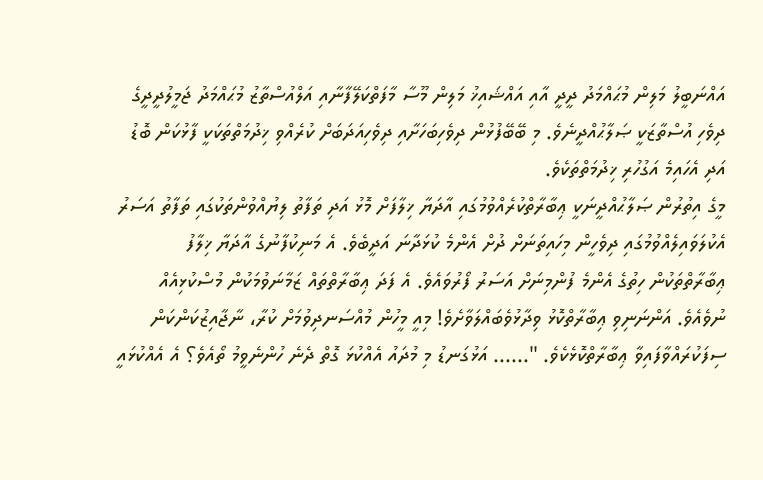އައްނަބީލު މަލިން މުޙައްމަދު ދީދީ އާއި އައްޝައިޚު މަލިން މޫސާ މާފަތްކަލޭފާނާއި އަލްއުސްތާޒު މުޙައްމަދު ޖަމީލުދީދީގެ ދިވެހި އުސްތާޒަކީ ޞަލާޙުއްދީނެވެ. މި ބޭބޭފުޅުން ދިވެހިބަހަށާއި ދިވެހިއަދަބަށް ކުރެއްވި ޚިދުމަތްތަކަކީ ފާޅުކަން ބޮޑު އަދި އެހައިމެ އަގުހުރި ޚިދުމަތްތަކެވެ.
މީގެ އިތުރުން ޞަލާޙުއްދީނަކީ ޢިބާރާތްކުރެއްވުމުގައި އާދަޔާ ޚިލާފަށް މޮޅު އަދި ތަފާތު ލިޔުއްވުންތަކުގައި ތަފާތު އަސަރު އެކުލަވައިލެއްވުމުގައި ދިވެހީން މިހައިތަނަށް ދުށް އެންމެ ކުޅަދާނަ އަދީބެވެ. އެ މަނިކުފާނުގެ އާދަޔާ ޚިލާފު ޢިބާރާތްތަކުން ހިތުގެ އެންމެ ފުންމިނަށް އަސަރު ފޯރުވައެވެ. އެ ފަދަ ޢިބާރާތްތައް ޒަމާނަވުމަކުން މުސްކުޅިއެއް ނުވެއެވެ. އަންނަނިވި ޢިބާރާތްކޮޅު ވިދާޅުވެބައްލަވާށެވެ! މިއީ މީހުން މުއްސަނދިވުމަށް ކުރާ، ނާޖާއިޒުކަންކަން ސިފަކުރައްވާފައިވާ ޢިބާރާތްކޮޅެކެވެ. "...... އަޅުގަނޑު މި މުދައު އެއްކުޅަ ގޮތް ދެނެ ހުންނެވީމު ތޯއެވެ؟ އެ އެއްކުޅައީ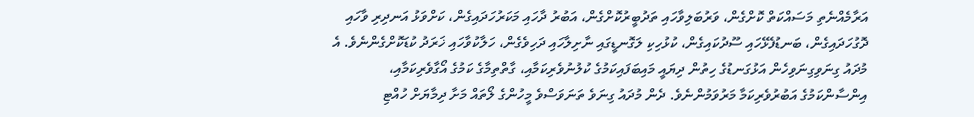އަރާމެއްނެތި މަސައްކަތް ކޮށްގެން، ވަރުބަލިވާހައި ތަދުބީރުކޮށްގެން، އަބުރު ދާހައި މަކަރުހަދައިގެން، ކަށްވަޅު އަނދިރި ވާހައި ދޮގުހަދައިގެން، ބަނޑުފެޅޭހައި ސޫދުކައިގެން، ކުޅުހިކި ލަގޮނޑީގައި ނާށިލާހައި ދަހިވެގެން، ހަލާކުވާހައި ޚަރަދު ކުޑަކޮށްގެންނެވެ. އެ މުދައު ގިނަވިގިނަވިހެން އަޅުގަނޑުގެ ހިތުން ދިޔައީ މައިބަފައިކަމުގެ ކުލުނުވެރިކަމާއި، ގާތްތިމާގެ ކަމުގެ އޯގާވެރިކަމާއި، އިންސާންކަމުގެ އަބުރުވެރިކަމާ މަރުވަމުންނެވެ. ދެން މުދައު ގިނަވެ ތަނަވަސްވެ މީހުންގެ ލޯތައް މަށާ ދިމާޔަށް ހުއްޓި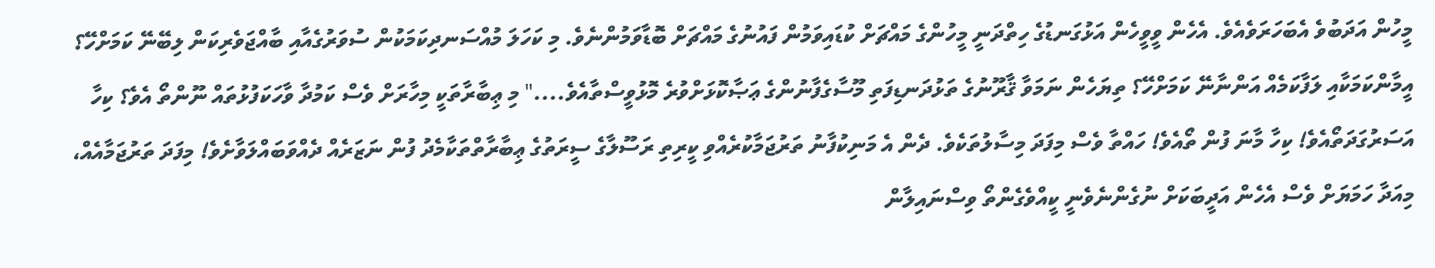މީހުން އަދަބުވެ އެބަހަރަވެއެވެ. އެހެން ވީވީހެން އަޅުގަނޑުގެ ހިތްދަނީ މީހުންގެ މައްޗަށް ކުޑައިވަމުން ފައުނުގެ މައްޗަށް ބޮޑާވަމުންނެވެ. މި ކަހަލަ މުއްސަނދިކަމަކުން ސުވަރުގެއާއި ބާއްޖަވެރިކަން ލިބޭނޭ ކަމަށްހޭ؟ އީމާންކަމަކާއި ލަފާކަމެއް އަންނާނޭ ކަމަށްހޭ؟ ތިޔަހެން ނަމަވާ ޤާރޫނުގެ ތަޅުދަނޑިފަތި މޫސާގެފާނުންގެ ޢަޞާކޮޅަށްވުރެ މޮޅުވީސްތާއެވެ...." މި ޢިބާރާތަކީ މިހާރަށް ވެސް ކަމުދާ ވާހަކަފުޅުތައް ނޫންތޯ އެވެ؟ ކިހާ އަސަރުގަދަތޯއެވެ! ކިހާ މާނަ ފުން ތޯއެވެ! ހައްތާ ވެސް މިފަދަ މިސާލުތަކެވެ. ދެން އެ މަނިކުފާނު ތަރުޖަމާކުރެއްވި ކީރިތި ރަސޫލާގެ ސީރަތުގެ ޢިބާރާތްތަކާމެދު ފުން ނަޒަރެއް ދެއްވަބައްލަވާށެވެ! މިފަދަ ތަރުޖަމާއެއް، މިއަދާ ހަމަޔަށް ވެސް އެހެން އަދީބަކަށް ނުގެންނެވެނީ ކީއްވެގެންތޯ ވިސްނައިލާން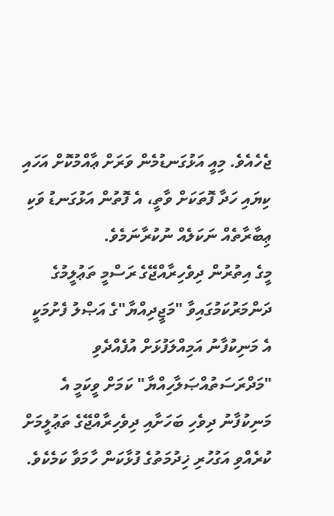ޖެހެއެވެ. މިއީ އަޅުގަނޑުމެން ވަރަށް ޢާއްމުކޮށް އަހައި ކިޔައި ހަދާ ފޮތަކަށް ވާތީ، އެ ފޮތުން އަޅުގަނޑު ވަކި ޢިބާރާތެއް ނަކަލެއް ނުކުރާނަމެވެ.
މީގެ އިތުރުން ދިވެހިރާއްޖޭގެ ރަސްމީ ތަޢުލީމުގެ ދަންމަރުކަމުގައިވާ "މަޖީދިއްޔާ"ގެ އަޞްލު ފެށުމަކީ އެ މަނިކުފާނު އަމިއްލަފުޅަށް އުފެއްދެވި "މަދްރަސަތުއްޞަލާހިއްޔާ" ކަމަށް ވީކަމީ އެ މަނިކުފާނު ދިވެހި ބަހަށާއި ދިވެހިރާއްޖޭގެ ތަޢުލީމަށް ކުރެއްވި އަގުހުރި ޚިދުމަތުގެ ފުޅާކަން ހާމަވާ ކަމެކެވެ.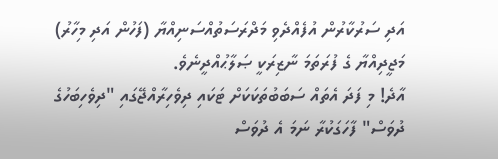އަދި ސަރުކާރުން އުފެއްދެވި މަދްރަސަތުއްސަނިއްޔާ (ފަހުން އަދި މިހާރު) މަޖީދިއްޔާ ގެ ފުރަތަމަ ނާޒިރަކީ ޞަލާޙުއްދީނެވެ.
އާދެ! މި ފަދަ އެތައް ސަބަބުތަކަކަށް ޓަކައި ދިވެހިރާއްޖޭގައި "ދިވެހިބަހުގެ ދުވަސް" ފާހަގަކުރާ ނަމަ އެ ދުވަސް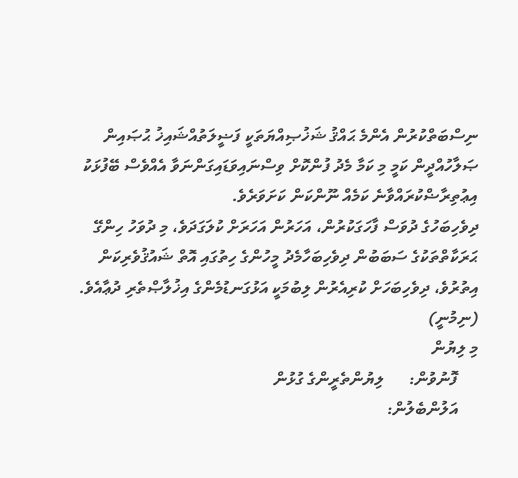ނިސްބަތްކުރުން އެންމެ ޙައްޤު ޝަޚުޞިއްޔަތަކީ ފަޟީލަތުއްޝައިޚު ޙުޞައިން ޞަލާހުއްދީން ކަމީ މި ކަމާ މެދު ފުންކޮށް ވިސްނައިވަޑައިގަންނަވާ އެއްވެސް ބޭފުޅަކު އިޢުތިރާޟްކުރައްވާނެ ކަމެއް ނޫންކަން ކަށަވަރެވެ.
ދިވެހިބަހުގެ ދުވަސް ފާހަގަކުރުން، އަހަރުން އަހަރަށް ކުލަގަދަވެ، މި ދުވަހު ހިންގޭ ޙަރަކާތްތަކުގެ ސަބަބުން ދިވެހިބަހާމެދު މީހުންގެ ހިތުގައި އޮތް ޝައުޤުވެރިކަން އިތުރުވެ، ދިވެހިބަހަށް ކުރިއެރުން ލިބުމަކީ އަޅުގަނޑުމެންގެ އިޚުލާޞްތެރި ދުޢާއެވެ.
(ނިމުނީ)
މި ލިޔުން
     ފޮނުވުން:      ލިޔުންތެރީންގެ ގުޅުން
     އަލުންބެލުން: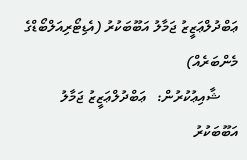ޢަބްދުލްޢަޒީޒު ޖަމާލު އަބޫބަކުރު (އެޑިޓޯރިއަލްބޯޑްގެ މެންބަރެއް)
     ޝާއިޢުކުރުން:   ޢަބްދުލްޢަޒީޒު ޖަމާލު އަބޫބަކުރު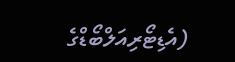(އެޑިޓޯރިއަލްބޯޑްގެ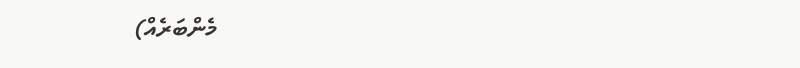މެންބަރެއް)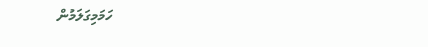ހަމަމިގަލަމުން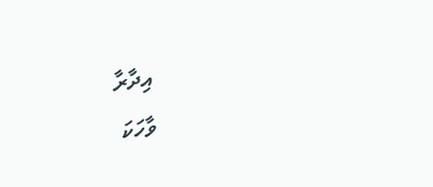އިދާރާ
ވާހަކަ